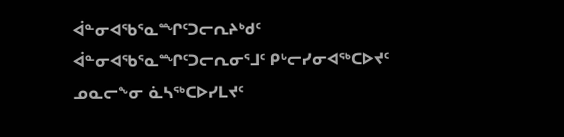ᐋᓐᓂᐊᖃᕐᓇᙱᑦᑐᓕᕆᔨᒃᑯᑦ
ᐋᓐᓂᐊᖃᕐᓇᙱᑦᑐᓕᕆᓂᕐᒧᑦ ᑭᒡᓕᓯᓂᐊᖅᑕᐅᔪᑦ
ᓄᓇᓕᖕᓂ ᓈᓴᖅᑕᐅᓯᒪᔪᑦ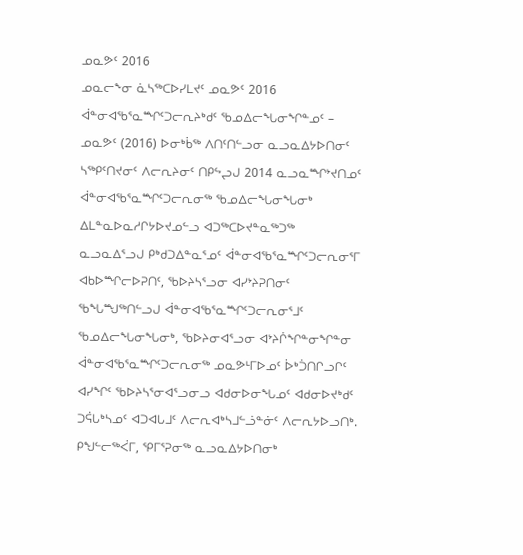ᓄᓇᕗᑦ 2016
ᓄᓇᓕᖕᓂ ᓈᓴᖅᑕᐅᓯᒪᔪᑦ ᓄᓇᕗᑦ 2016
ᐋᓐᓂᐊᖃᕐᓇᙱᑦᑐᓕᕆᔨᒃᑯᑦ ᖃᓄᐃᓕᖓᓂᖏᓐᓄᑦ – ᓄᓇᕗᑦ (2016) ᐅᓂᒃᑳᖅ ᐱᑎᑦᑎᓪᓗᓂ ᓇᓗᓇᐃᔭᐅᑎᓂᑦ ᓴᖅᑭᑦᑎᔪᓂᑦ ᐱᓕᕆᔨᓂᑦ ᑎᑭᖦᖢᒍ 2014 ᓇᓗᓇᙱᔾᔪᑎᓄᑦ ᐋᓐᓂᐊᖃᕐᓇᙱᑦᑐᓕᕆᓂᖅ ᖃᓄᐃᓕᖓᓂᖓᓂᒃ ᐃᒪᓐᓇᐅᓇᓱᒋᔭᐅᔪᓄᓪᓗ ᐊᑐᖅᑕᐅᔪᓐᓇᖅᑐᖅ ᓇᓗᓇᐃᕐᓗᒍ ᑭᒃᑯᑐᐃᓐᓇᕐᓄᑦ ᐋᓐᓂᐊᖃᕐᓇᙱᑦᑐᓕᕆᓂᕐᒥ ᐊᑲᐅᙱᓕᐅᕈᑎᑦ, ᖃᐅᔨᓴᕐᓗᓂ ᐊᓯᔾᔨᕈᑎᓂᑦ ᖃᖓᙳᖅᑎᓪᓗᒍ ᐋᓐᓂᐊᖃᕐᓇᙱᑦᑐᓕᕆᓂᕐᒧᑦ ᖃᓄᐃᓕᖓᓂᖓᓂᒃ, ᖃᐅᔨᓂᐊᕐᓗᓂ ᐊᔾᔨᒌᖏᓐᓂᖏᓐᓂ ᐋᓐᓂᐊᖃᕐᓇᙱᑦᑐᓕᕆᓂᖅ ᓄᓇᕗᒻᒥᐅᓄᑦ ᐆᒃᑑᑎᒋᓗᒋᑦ ᐊᓯᖏᑦ ᖃᐅᔨᓴᕐᓂᐊᕐᓗᓂᓗ ᐊᑯᓂᐅᓂᖓᓄᑦ ᐊᑯᓂᐅᔪᒃᑯᑦ ᑐᕌᒐᒃᓴᓄᑦ ᐊᑐᐊᒐᒧᑦ ᐱᓕᕆᐊᒃᓴᒧᓪᓘᓐᓃᑦ ᐱᓕᕆᔭᐅᓗᑎᒃ. ᑭᖑᓪᓕᖅᐹᒥ, ᕿᒥᕐᕈᓂᖅ ᓇᓗᓇᐃᔭᐅᑎᓂᒃ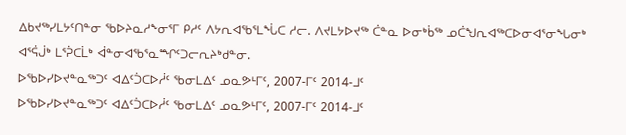ᐃᑲᔪᖅᓯᒪᔭᑦᑎᓐᓂ ᖃᐅᔨᓇᓱᖕᓂᕐᒥ ᑭᓱᑦ ᐱᔭᕆᐊᖃᕐᒪᖔᑕ ᓱᓕ. ᐱᔪᒪᔭᐅᔪᖅ ᑖᓐᓇ ᐅᓂᒃᑳᖅ ᓄᑖᖑᕆᐊᖅᑕᐅᓂᐊᕐᓂᖓᓂᒃ ᐊᕐᕌᒎᒃ ᒪᕐᕉᑕᒫᒃ ᐋᓐᓂᐊᖃᕐᓇᙱᑦᑐᓕᕆᔨᒃᑯᓐᓂ.
ᐅᖃᐅᓯᐅᔪᓐᓇᖅᑐᑦ ᐊᐃᑦᑑᑕᐅᓲᑦ ᖃᓂᒪᐃᑦ ᓄᓇᕗᒻᒥᑦ, 2007-ᒥᑦ 2014-ᒧᑦ
ᐅᖃᐅᓯᐅᔪᓐᓇᖅᑐᑦ ᐊᐃᑦᑑᑕᐅᓲᑦ ᖃᓂᒪᐃᑦ ᓄᓇᕗᒻᒥᑦ, 2007-ᒥᑦ 2014-ᒧᑦ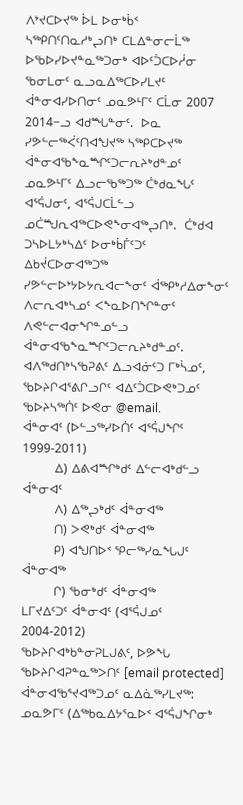ᐱᔾᔪᑕᐅᔪᖅ ᐆᒪ ᐅᓂᒃᑳᑉ ᓴᖅᑭᑎᑦᑎᓇᓱᒃᖢᑎᒃ ᑕᒪᐃᓐᓂᓕᒫᖅ ᐅᖃᐅᓯᐅᔪᓐᓇᖅᑐᓂᒃ ᐊᐅᑦᑑᑕᐅᓲᓂ ᖃᓂᒪᓂᑦ ᓇᓗᓇᐃᖅᑕᐅᓯᒪᔪᑦ ᐋᓐᓂᐊᓯᐅᑎᓂᑦ ᓄᓇᕗᒻᒥᑦ ᑕᒫᓂ 2007 2014−ᓗ ᐊᑯᙵᓐᓂᑦ.  ᐅᓇ ᓯᕗᓪᓕᖅᐹᑦᑎᐊᖑᔪᖅ ᓴᖅᑭᑕᐅᔪᖅ ᐋᓐᓂᐊᖃᖕᓇᙱᑦᑐᓕᕆᔨᒃᑯᓐᓄᑦ ᓄᓇᕗᒻᒥᑦ ᐃᓗᓕᖃᖅᑐᖅ ᑖᒃᑯᓇᖓᑦ ᐊᕐᕌᒍᓂᑦ, ᐊᕐᕌᒍᑕᒫᓪᓗ ᓄᑖᙳᕆᐊᖅᑕᐅᕙᖕᓂᐊᖅᖢᑎᒃ.  ᑖᒃᑯᐊ ᑐᓴᐅᒪᔭᒃᓴᐃᑦ ᐅᓂᒃᑳᒦᑦᑐᑦ ᐃᑲᔫᑕᐅᓂᐊᖅᑐᖅ ᓯᕗᓪᓕᐅᔾᔭᐅᔭᕆᐊᓕᖕᓂᑦ ᐋᖅᑭᒃᓱᐃᓂᖕᓂᑦ ᐱᓕᕆᐊᒃᓴᓄᑦ ᐸᖕᓇᐅᑎᖏᓐᓂᑦ ᐱᕙᓪᓕᐊᓂᖏᓐᓄᓪᓗ ᐋᓐᓂᐊᖃᖕᓇᙱᑦᑐᓕᕆᔨᒃᑯᓐᓄᑦ.  ᐊᐱᖅᑯᑎᒃᓴᖃᕈᕕᑦ ᐃᓗᐊᓃᑦᑐ ᒥᒃᓵᓄᑦ, ᖃᐅᔨᒋᐊᕐᕕᒋᓗᒋᑦ ᐊᐃᑦᑑᑕᐅᕙᒃᑐᓄᑦ ᖃᐅᔨᓴᖅᑏᑦ ᐅᕙᓂ @email.
ᐋᓐᓂᐊᑦ (ᐅᓪᓗᖅᓯᐅᑏᑦ ᐊᕐᕌᒍᖏᑦ 1999-2011)
        ᐃ) ᐃᕕᐊᙱᒃᑯᑦ ᐃᓪᓕᐊᒃᑯᓪᓗ ᐋᓐᓂᐊᑦ
        ᐱ) ᐃᖅᖢᒃᑯᑦ ᐋᓐᓂᐊᖅ
        ᑎ) ᐳᕙᒃᑯᑦ ᐋᓐᓂᐊᖅ
        ᑭ) ᐊᖑᑎᐅᑉ ᕿᓕᖅᓯᓇᖓᒍᑦ ᐋᓐᓂᐊᖅ
        ᒋ) ᖃᓂᒃᑯᑦ ᐋᓐᓂᐊᖅ
ᒪᒥᔪᐃᑦᑐᑦ ᐋᓐᓂᐊᑦ (ᐊᕐᕌᒍᓄᑦ 2004-2012)
ᖃᐅᔨᒋᐊᒃᑲᓐᓂᕈᒪᒍᕕᑦ, ᐅᕗᖓ ᖃᐅᔨᒋᐊᕈᓐᓇᖅᐳᑎᑦ [email protected]
ᐋᓐᓂᐊᖃᕐᔪᐊᖅᑐᓄᑦ ᓇᐃᓈᖅᓯᒪᔪᖅ: ᓄᓇᕗᒥᑦ (ᐃᖅᑲᓇᐃᔭᕐᓇᐅᑉ ᐊᕐᕌᒍᖏᓂᒃ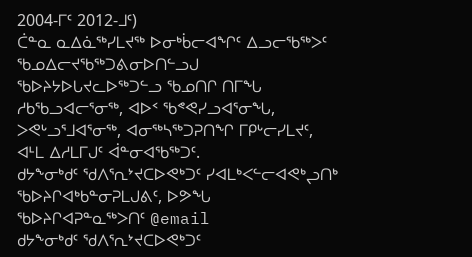2004-ᒥᑦ 2012-ᒧᑦ)
ᑖᓐᓇ ᓇᐃᓈᖅᓯᒪᔪᖅ ᐅᓂᒃᑳᓕᐊᖏᑦ ᐃᓗᓕᖃᖅᐳᑦ ᖃᓄᐃᓕᔪᖃᖅᑐᕕᓂᐅᑎᓪᓗᒍ ᖃᐅᔨᔭᐅᒐᔪᓚᐅᖅᑐᓪᓗ ᖃᓄᑎᒋ ᑎᒥᖓ ᓱᑲᖃᓗᐊᓕᕐᓂᖅ, ᐊᐅᑉ ᖃᕝᕙᓯᓗᐊᕐᓂᖓ, ᐳᕙᒡᓗᕐᒧᐊᕐᓂᖅ, ᐊᓂᖅᓴᖅᑐᕈᑎᖏ ᒥᑭᒡᓕᓯᒪᔪᑦ, ᐊᒻᒪ ᐃᓱᒪᒥᒍᑦ ᐋᓐᓂᐊᖃᖅᑐᑦ.
ᑯᔭᖕᓂᒃᑯᑦ ᖁᐱᕐᕆᔾᔪᑕᐅᕙᒃᑐᑦ ᓯᐊᒪᒃᐸᓪᓕᐊᕙᒃᖢᑎᒃ
ᖃᐅᔨᒋᐊᒃᑲᓐᓂᕈᒪᒍᕕᑦ, ᐅᕗᖓ ᖃᐅᔨᒋᐊᕈᓐᓇᖅᐳᑎᑦ @email
ᑯᔭᖕᓂᒃᑯᑦ ᖁᐱᕐᕆᔾᔪᑕᐅᕙᒃᑐᑦ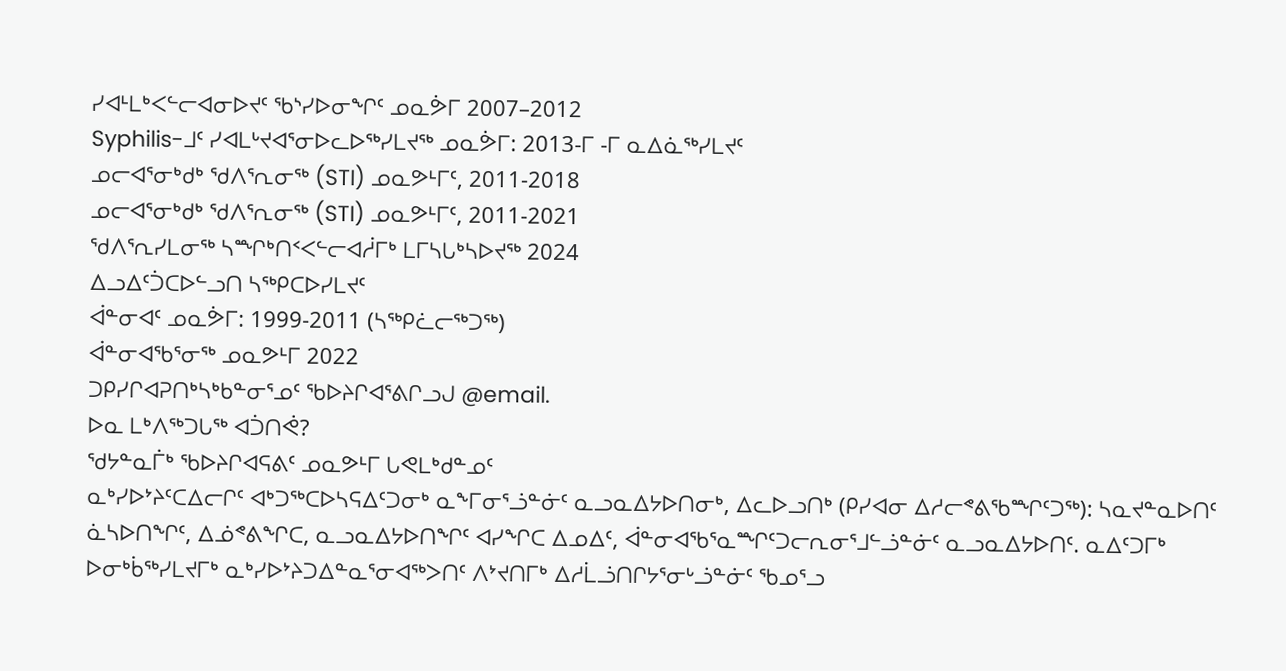ᓯᐊᒻᒪᒃᐸᓪᓕᐊᓂᐅᔪᑦ ᖃᔅᓯᐅᓂᖏᑦ ᓄᓇᕘᒥ 2007–2012
Syphilis-ᒧᑦ ᓯᐊᒪᒡᔪᐊᕐᓂᐅᓚᐅᖅᓯᒪᔪᖅ ᓄᓇᕘᒥ: 2013-ᒥ -ᒥ ᓇᐃᓈᖅᓯᒪᔪᑦ
ᓄᓕᐊᕐᓂᒃᑯᒃ ᖁᐱᕐᕆᓂᖅ (STI) ᓄᓇᕗᒻᒥᑦ, 2011-2018
ᓄᓕᐊᕐᓂᒃᑯᒃ ᖁᐱᕐᕆᓂᖅ (STI) ᓄᓇᕗᒻᒥᑦ, 2011-2021
ᖁᐱᕐᕆᓯᒪᓂᖅ ᓴᙱᒃᑎᑉᐸᓪᓕᐊᓲᒥᒃ ᒪᒥᓴᒐᒃᓴᐅᔪᖅ 2024
ᐃᓗᐃᑦᑑᑕᐅᓪᓗᑎ ᓴᖅᑭᑕᐅᓯᒪᔪᑦ
ᐋᓐᓂᐊᑦ ᓄᓇᕘᒥ: 1999-2011 (ᓴᖅᑭᓛᓕᖅᑐᖅ)
ᐋᓐᓂᐊᖃᕐᓂᖅ ᓄᓇᕗᒻᒥ 2022
ᑐᑭᓯᒋᐊᕈᑎᒃᓴᒃᑲᓐᓂᕐᓄᑦ ᖃᐅᔨᒋᐊᕐᕕᒋᓗᒍ @email.
ᐅᓇ ᒪᒃᐱᖅᑐᒐᖅ ᐊᑑᑎᕚ?
ᖁᔭᓐᓇᒦᒃ ᖃᐅᔨᒋᐊᕋᕕᑦ ᓄᓇᕗᒻᒥ ᒐᕙᒪᒃᑯᓐᓄᑦ
ᓇᒃᓯᐅᔾᔨᑦᑕᐃᓕᒋᑦ ᐊᒃᑐᖅᑕᐅᓴᕋᐃᑦᑐᓂᒃ ᓇᖕᒥᓂᕐᓘᓐᓃᑦ ᓇᓗᓇᐃᔭᐅᑎᓂᒃ, ᐃᓚᐅᓗᑎᒃ (ᑭᓯᐊᓂ ᐃᓱᓕᕝᕕᖃᙱᑦᑐᖅ): ᓴᓇᔪᓐᓇᐅᑎᑦ ᓈᓴᐅᑎᖏᑦ, ᐃᓅᕝᕕᖏᑕ, ᓇᓗᓇᐃᔭᐅᑎᖏᑦ ᐊᓯᖏᑕ ᐃᓄᐃᑦ, ᐋᓐᓂᐊᖃᕐᓇᙱᑦᑐᓕᕆᓂᕐᒧᓪᓘᓐᓃᑦ ᓇᓗᓇᐃᔭᐅᑎᑦ. ᓇᐃᑦᑐᒥᒃ ᐅᓂᒃᑳᖅᓯᒪᔪᒥᒃ ᓇᒃᓯᐅᔾᔨᑐᐃᓐᓇᕐᓂᐊᖅᐳᑎᑦ ᐱᔾᔪᑎᒥᒃ ᐃᓱᒫᓘᑎᒋᔭᕐᓂᒡᓘᓐᓃᑦ ᖃᓄᕐᓗ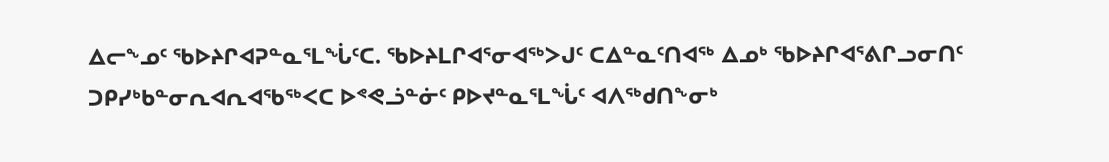ᐃᓕᖕᓄᑦ ᖃᐅᔨᒋᐊᕈᓐᓇᕐᒪᖔᑦᑕ. ᖃᐅᔨᒪᒋᐊᕐᓂᐊᖅᐳᒍᑦ ᑕᐃᓐᓇᑦᑎᐊᖅ ᐃᓄᒃ ᖃᐅᔨᒋᐊᕐᕕᒋᓗᓂᑎᑦ ᑐᑭᓯᒃᑲᓐᓂᕆᐊᕆᐊᖃᖅᐸᑕ ᐅᕝᕙᓘᓐᓃᑦ ᑭᐅᔪᓐᓇᕐᒪᖔᑦ ᐊᐱᖅᑯᑎᖕᓂᒃ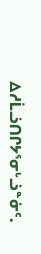ᐃᓱᒫᓘᑎᒋᔭᕐᓂᒡᓘᓐᓃᑦ.